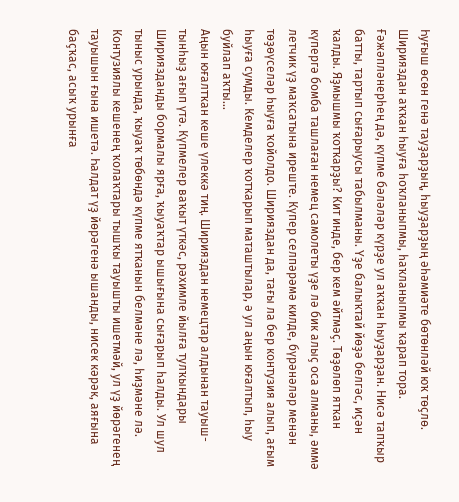Һуғыш өсөн генә тауҙарҙың, һыуҙарҙың әһәмиәте бөтөнләй юҡ төҫлө. Ширияздан аҡҡан һыуға һоҡланыпмы, һаҡланыпмы ҡарап тора. Ғәжәпләнерһең дә, күпме бәләләр күрҙе ул аҡҡан һыуҙарҙан. Нисә тапҡыр батты, тартып сығарыусы табылманы. Үҙе балыҡтай йөҙә белгәс, иҫән ҡалды. Яҙмышмы ҡотҡарҙы? Кит инде, бер кем әйтмәҫ. Төҙөлөп ятҡан күпергә бомба ташлаған немец самолеты үҙе лә бик алыҫ оса алманы, әммә летчик үҙ маҡсатына иреште. Күпер селпәрәмә килде, бүрәнәләр менән төҙөүселәр һыуға ҡойолдо. Ширияздан да, тағы ла бер контузия алып, ағым һыуға сумды. Кемделер ҡотҡарып маташтылар, ә ул аңын юғалтып, һыу буйлап аҡты…
Аңын юғалтҡан кеше үлеккә тиң. Ширияздан немецтар алдынан тауыш-тынһыҙ ағып үтә. Күпмелер ваҡыт үткәс, рәхимле йылға тулҡындары Шириязданды бормалы ярға, ҡыуаҡтар ышығына сығарып һалды. Ул шул тыныс урында, ҡыуаҡ төбөндә күпме ятҡанын белмәне лә, һиҙмәне лә. Контузиялы кешенең ҡолаҡтары тышҡы тауышты ишетмәй, ул үҙ йөрәгенең тауышын ғына ишетә. Һалдат үҙ йөрәгенә ышанды, нисек кәрәк, аяғына баҫҡас, асыҡ урынға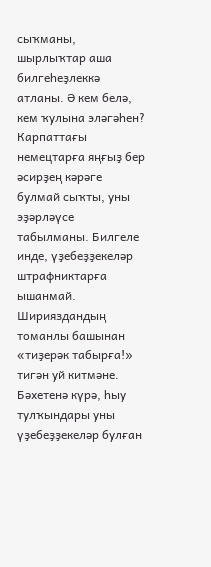сыҡманы, шырлыҡтар аша билгеһеҙлеккә атланы. Ә кем белә, кем ҡулына эләгәһен? Карпаттағы немецтарға яңғыҙ бер әсирҙең кәрәге булмай сыҡты, уны эҙәрләүсе табылманы. Билгеле инде, үҙебеҙҙекеләр штрафниктарға ышанмай. Ширияздандың томанлы башынан «тиҙерәк табырға!» тигән уй китмәне. Бәхетенә күрә, һыу тулҡындары уны үҙебеҙҙекеләр булған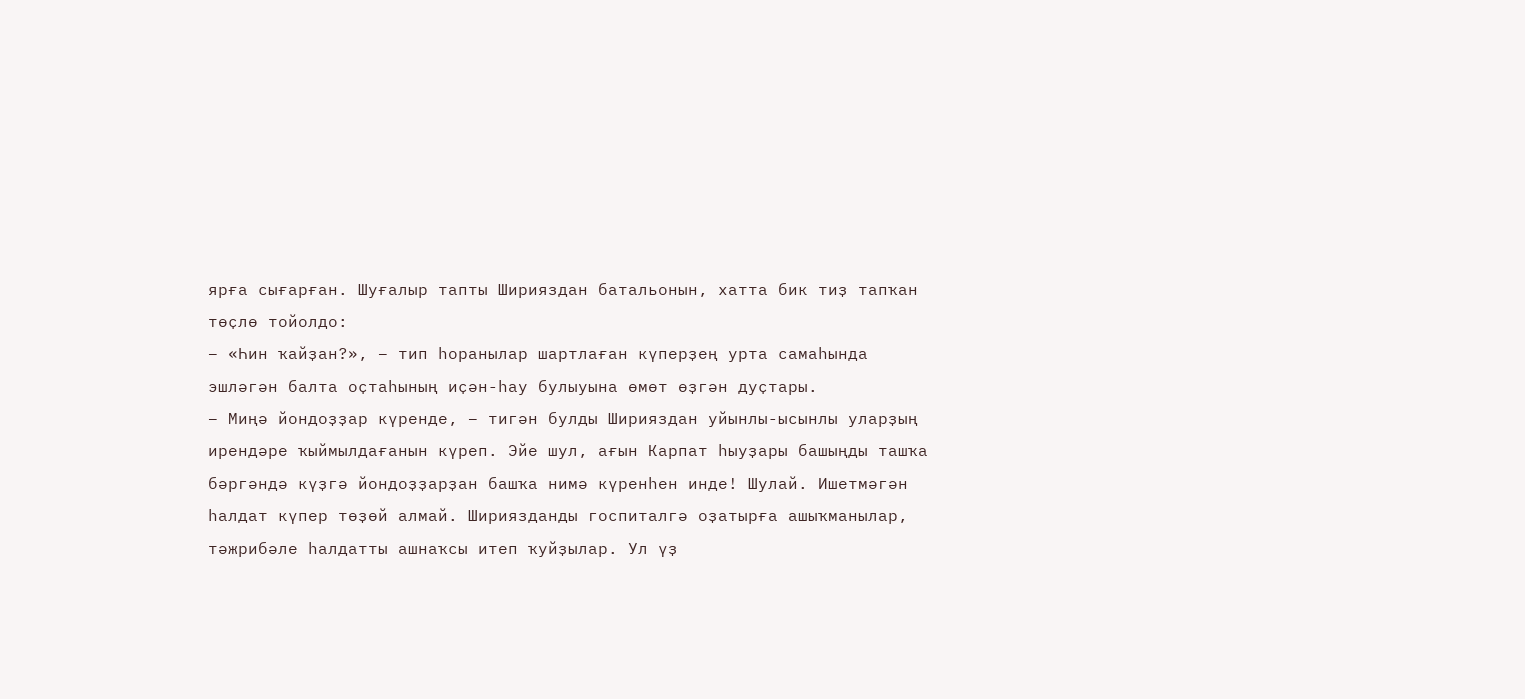ярға сығарған. Шуғалыр тапты Ширияздан батальонын, хатта бик тиҙ тапҡан төҫлө тойолдо:
– «Һин ҡайҙан?», – тип һоранылар шартлаған күперҙең урта самаһында эшләгән балта оҫтаһының иҫән-һау булыуына өмөт өҙгән дуҫтары.
– Миңә йондоҙҙар күренде, – тигән булды Ширияздан уйынлы-ысынлы уларҙың ирендәре ҡыймылдағанын күреп. Эйе шул, ағын Карпат һыуҙары башыңды ташҡа бәргәндә күҙгә йондоҙҙарҙан башҡа нимә күренһен инде! Шулай. Ишетмәгән һалдат күпер төҙөй алмай. Шириязданды госпиталгә оҙатырға ашыҡманылар, тәжрибәле һалдатты ашнаҡсы итеп ҡуйҙылар. Ул үҙ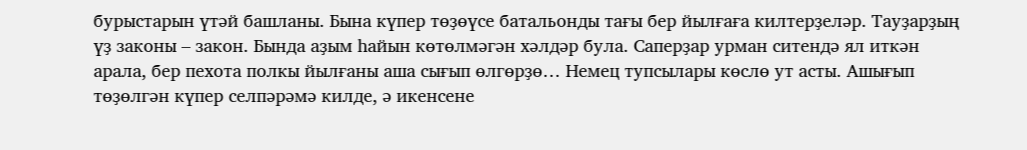бурыстарын үтәй башланы. Бына күпер төҙөүсе батальонды тағы бер йылғаға килтерҙеләр. Тауҙарҙың үҙ законы – закон. Бында аҙым һайын көтөлмәгән хәлдәр була. Саперҙар урман ситендә ял иткән арала, бер пехота полкы йылғаны аша сығып өлгөрҙө… Немец тупсылары көслө ут асты. Ашығып төҙөлгән күпер селпәрәмә килде, ә икенсене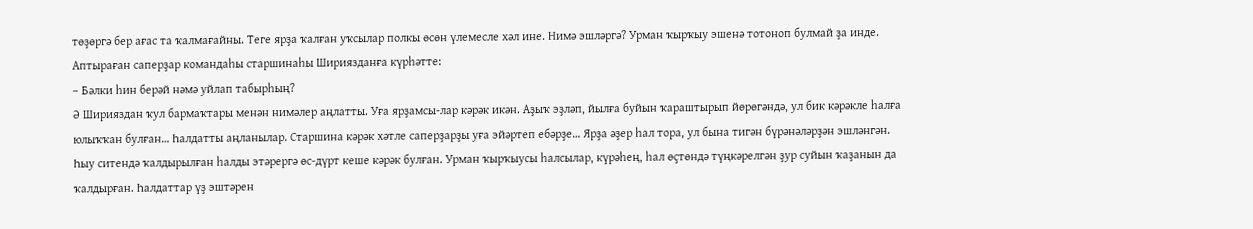төҙөргә бер ағас та ҡалмағайны. Теге ярҙа ҡалған уҡсылар полкы өсөн үлемесле хәл ине. Нимә эшләргә? Урман ҡырҡыу эшенә тотоноп булмай ҙа инде. Аптыраған саперҙар командаһы старшинаһы Шириязданға күрһәтте:
– Бәлки һин берәй нәмә уйлап табырһың?
Ә Ширияздан ҡул бармаҡтары менән нимәлер аңлатты. Уға ярҙамсы-лар кәрәк икән. Аҙыҡ эҙләп, йылға буйын ҡараштырып йөрөгәндә, ул бик кәрәкле һалға юлыҡҡан булған… Һалдатты аңланылар. Старшина кәрәк хәтле саперҙарҙы уға эйәртеп ебәрҙе… Ярҙа әҙер һал тора, ул бына тигән бүрәнәләрҙән эшләнгән. Һыу ситендә ҡалдырылған һалды этәрергә өс-дүрт кеше кәрәк булған. Урман ҡырҡыусы һалсылар, күрәһең, һал өҫтөндә түңкәрелгән ҙур суйын ҡаҙанын да ҡалдырған. Һалдаттар үҙ эштәрен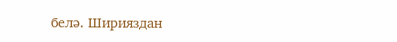белә. Ширияздан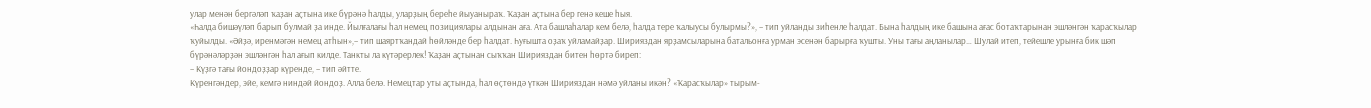улар менән бергәләп ҡаҙан аҫтына ике бүрәнә һалды, уларҙың береһе йыуаныраҡ. Ҡаҙан аҫтына бер генә кеше һыя.
«Һалда бишәүләп барып булмай ҙа инде. Йылғалағы һал немец позициялары алдынан аға. Ата башлаһалар кем белә, һалда тере ҡалыусы булырмы?», – тип уйланды зиһенле һалдат. Бына һалдың ике башына ағас ботаҡтарынан эшләнгән ҡарасҡылар ҡуйылды. «Әйҙә, иренмәгән немец атһын»,– тип шаяртҡандай һөйләнде бер һалдат. Һуғышта оҙаҡ уйламайҙар. Ширияздан ярҙамсыларына батальонға урман эсенән барырға ҡушты. Уны тағы аңланылар… Шулай итеп, тейешле урынға бик шәп бүрәнәләрҙән эшләнгән һал ағып килде. Танкты ла күтәрерлек! Ҡаҙан аҫтынан сыҡҡан Ширияздан битен һөртә биреп:
– Күҙгә тағы йондоҙҙар күренде, – тип әйтте.
Күренгәндер, эйе, кемгә ниндәй йондоҙ. Алла белә. Немецтар уты аҫтында, һал өҫтөндә үткән Ширияздан нәмә уйланы икән? «Ҡарасҡылар» тырым-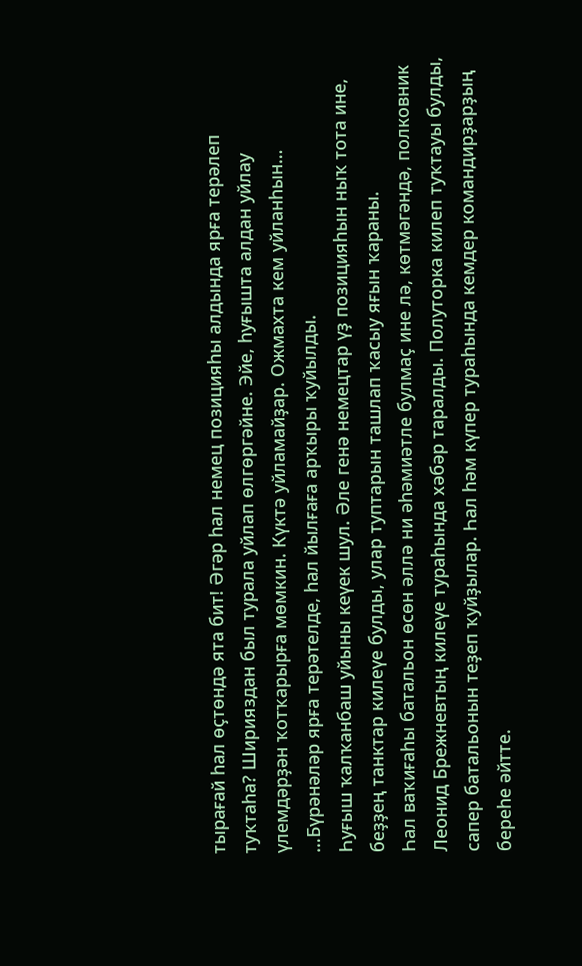тырағай һал өҫтөндә ята бит! Әгәр һал немец позицияһы алдында ярға терәлеп туҡтаһа? Ширияздан был турала уйлап өлгөргәйне. Эйе, һуғышта алдан уйлау үлемдәрҙән ҡотҡарырға мөмкин. Күктә уйламайҙар. Ожмахта кем уйланһын…
…Бүрәнәләр ярға терәтелде, һал йылғаға арҡыры ҡуйылды.
Һуғыш ҡалҡанбаш уйыны кеүек шул. Әле генә немецтар үҙ позицияһын ныҡ тота ине, беҙҙең танктар килеүе булды, улар туптарын ташлап ҡасыу яғын ҡараны.
Һал ваҡиғаһы батальон өсөн әллә ни әһәмиәтле булмаҫ ине лә, көтмәгәндә, полковник Леонид Брежневтың килеүе тураһында хәбәр таралды. Полуторка килеп туҡтауы булды, сапер батальонын теҙеп ҡуйҙылар. Һал һәм күпер тураһында кемдер командирҙарҙың береһе әйтте.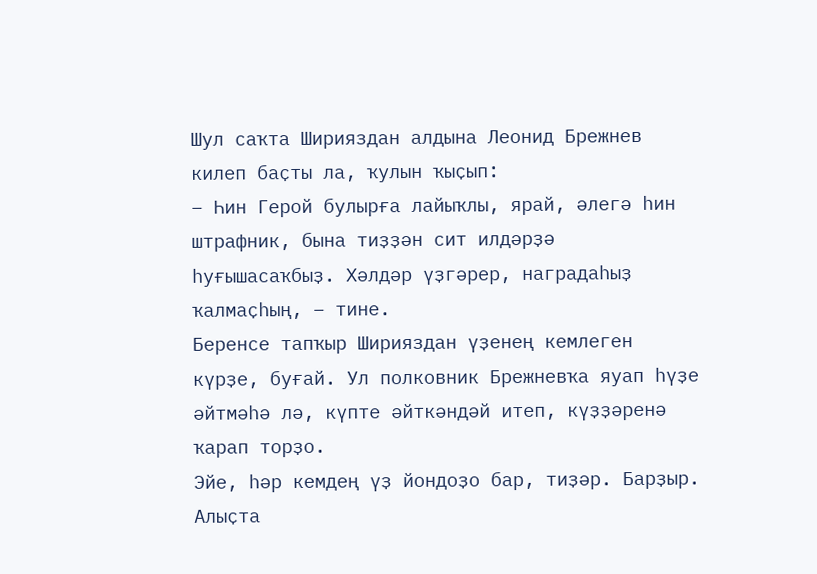Шул саҡта Ширияздан алдына Леонид Брежнев килеп баҫты ла, ҡулын ҡыҫып:
– Һин Герой булырға лайыҡлы, ярай, әлегә һин штрафник, бына тиҙҙән сит илдәрҙә һуғышасаҡбыҙ. Хәлдәр үҙгәрер, наградаһыҙ ҡалмаҫһың, – тине.
Беренсе тапҡыр Ширияздан үҙенең кемлеген күрҙе, буғай. Ул полковник Брежневҡа яуап һүҙе әйтмәһә лә, күпте әйткәндәй итеп, күҙҙәренә ҡарап торҙо.
Эйе, һәр кемдең үҙ йондоҙо бар, тиҙәр. Барҙыр. Алыҫта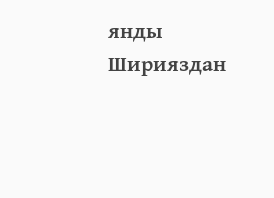янды Ширияздан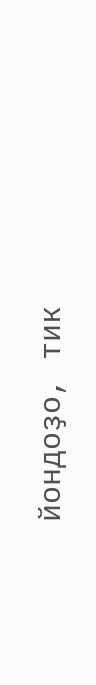йондоҙо, тик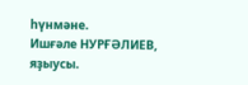һүнмәне.
Ишғәле НУРҒӘЛИЕВ, яҙыусы.